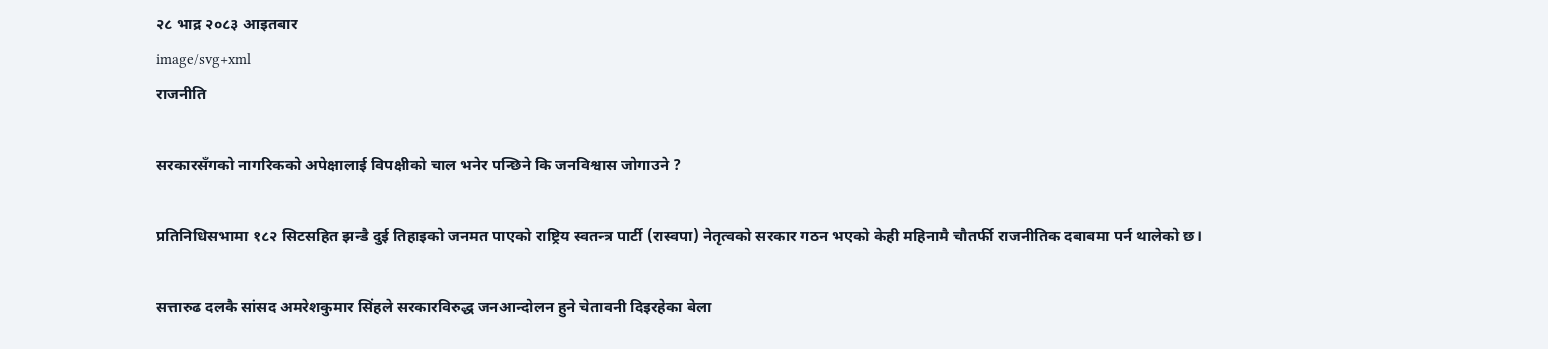२८ भाद्र २०८३ आइतबार
image/svg+xml
राजनीति

सरकारसँगको नागरिकको अपेक्षालाई विपक्षीको चाल भनेर पन्छिने कि जनविश्वास जोगाउने ?

प्रतिनिधिसभामा १८२ सिटसहित झन्डै दुई तिहाइको जनमत पाएको राष्ट्रिय स्वतन्त्र पार्टी (रास्वपा) नेतृत्वको सरकार गठन भएको केही महिनामै चौतर्फी राजनीतिक दबाबमा पर्न थालेको छ।

सत्तारुढ दलकै सांसद अमरेशकुमार सिंहले सरकारविरुद्ध जनआन्दोलन हुने चेतावनी दिइरहेका बेला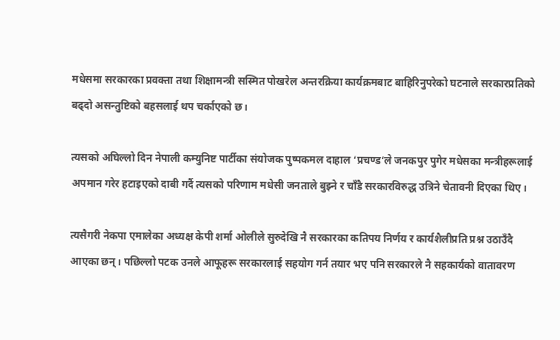मधेसमा सरकारका प्रवक्ता तथा शिक्षामन्त्री सस्मित पोखरेल अन्तरक्रिया कार्यक्रमबाट बाहिरिनुपरेको घटनाले सरकारप्रतिको बढ्दो असन्तुष्टिको बहसलाई थप चर्काएको छ।

त्यसको अघिल्लो दिन नेपाली कम्युनिष्ट पार्टीका संयोजक पुष्पकमल दाहाल ‘प्रचण्ड’ले जनकपुर पुगेर मधेसका मन्त्रीहरूलाई अपमान गरेर हटाइएको दाबी गर्दै त्यसको परिणाम मधेसी जनताले बुझ्ने र चाँडै सरकारविरुद्ध उत्रिने चेतावनी दिएका थिए।

त्यसैगरी नेकपा एमालेका अध्यक्ष केपी शर्मा ओलीले सुरुदेखि नै सरकारका कतिपय निर्णय र कार्यशैलीप्रति प्रश्न उठाउँदै आएका छन्। पछिल्लो पटक उनले आफूहरू सरकारलाई सहयोग गर्न तयार भए पनि सरकारले नै सहकार्यको वातावरण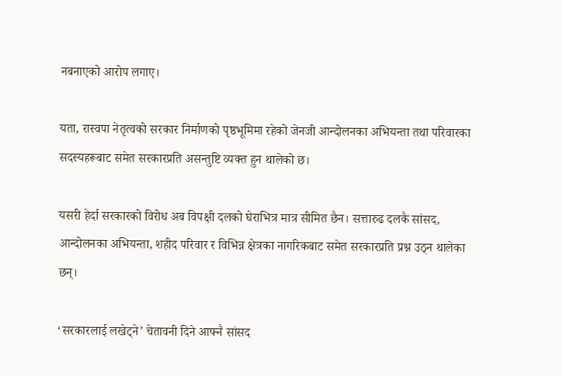नबनाएको आरोप लगाए।

यता, रास्वपा नेतृत्वको सरकार निर्माणको पृष्ठभूमिमा रहेको जेनजी आन्दोलनका अभियन्ता तथा परिवारका सदस्यहरूबाट समेत सरकारप्रति असन्तुष्टि व्यक्त हुन थालेको छ।

यसरी हेर्दा सरकारको विरोध अब विपक्षी दलको घेराभित्र मात्र सीमित छैन। सत्तारुढ दलकै सांसद, आन्दोलनका अभियन्ता, शहीद परिवार र विभिन्न क्षेत्रका नागरिकबाट समेत सरकारप्रति प्रश्न उठ्न थालेका छन्।

‘सरकारलाई लखेट्ने’ चेतावनी दिने आफ्नै सांसद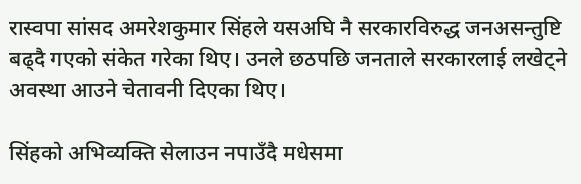रास्वपा सांसद अमरेशकुमार सिंहले यसअघि नै सरकारविरुद्ध जनअसन्तुष्टि बढ्दै गएको संकेत गरेका थिए। उनले छठपछि जनताले सरकारलाई लखेट्ने अवस्था आउने चेतावनी दिएका थिए।

सिंहको अभिव्यक्ति सेलाउन नपाउँदै मधेसमा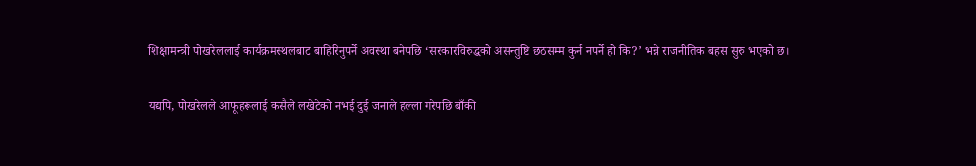शिक्षामन्त्री पोखरेललाई कार्यक्रमस्थलबाट बाहिरिनुपर्ने अवस्था बनेपछि ‘सरकारविरुद्धको असन्तुष्टि छठसम्म कुर्न नपर्ने हो कि?’ भन्ने राजनीतिक बहस सुरु भएको छ।

यद्यपि, पोखरेलले आफूहरूलाई कसैले लखेटेको नभई दुई जनाले हल्ला गरेपछि बाँकी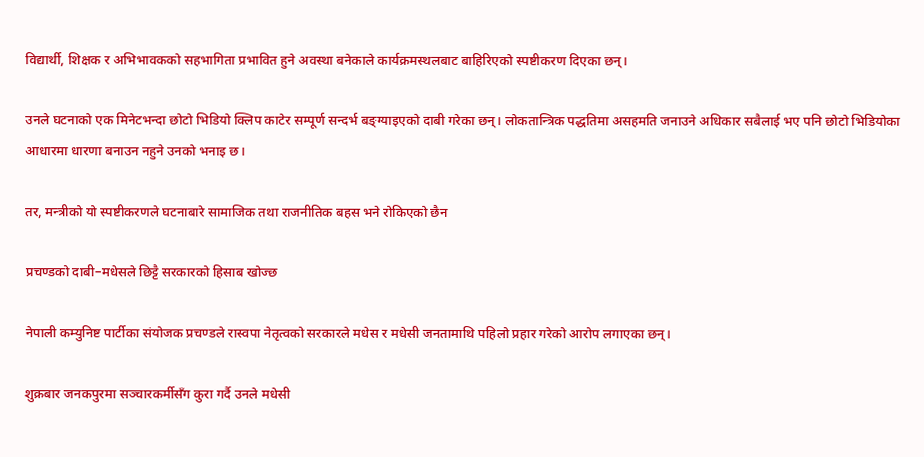विद्यार्थी, शिक्षक र अभिभावकको सहभागिता प्रभावित हुने अवस्था बनेकाले कार्यक्रमस्थलबाट बाहिरिएको स्पष्टीकरण दिएका छन्।

उनले घटनाको एक मिनेटभन्दा छोटो भिडियो क्लिप काटेर सम्पूर्ण सन्दर्भ बङ्ग्याइएको दाबी गरेका छन्। लोकतान्त्रिक पद्धतिमा असहमति जनाउने अधिकार सबैलाई भए पनि छोटो भिडियोका आधारमा धारणा बनाउन नहुने उनको भनाइ छ।

तर, मन्त्रीको यो स्पष्टीकरणले घटनाबारे सामाजिक तथा राजनीतिक बहस भने रोकिएको छैन

प्रचण्डको दाबी–मधेसले छिट्टै सरकारको हिसाब खोज्छ

नेपाली कम्युनिष्ट पार्टीका संयोजक प्रचण्डले रास्वपा नेतृत्वको सरकारले मधेस र मधेसी जनतामाथि पहिलो प्रहार गरेको आरोप लगाएका छन्।

शुक्रबार जनकपुरमा सञ्चारकर्मीसँग कुरा गर्दै उनले मधेसी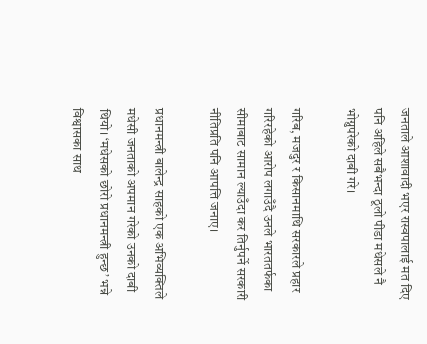जनताले आशावादी भएर रास्वपालाई मत दिए पनि अहिले सबैभन्दा ठूलो पीडा मधेसले नै भोग्नुपरेको दाबी गरे।

गरिब, मजदुर र किसानमाथि सरकारले प्रहार गरिरहेको आरोप लगाउँदै उनले भारततर्फका सीमाबाट सामान ल्याउँदा कर तिर्नुपर्ने सरकारी नीतिप्रति पनि आपत्ति जनाए।

प्रधानमन्त्री बालेन्द्र साहको एक अभिव्यक्तिले मधेसी जनताको अपमान गरेको उनको दाबी थियो। ‘मधेसको छोरो प्रधानमन्त्री हुन्छ’ भन्ने विश्वासका साथ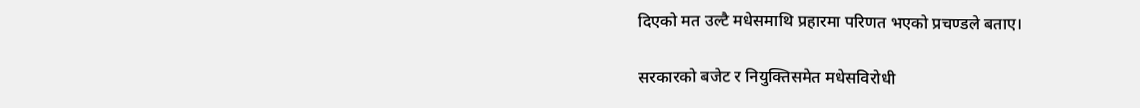दिएको मत उल्टै मधेसमाथि प्रहारमा परिणत भएको प्रचण्डले बताए।

सरकारको बजेट र नियुक्तिसमेत मधेसविरोधी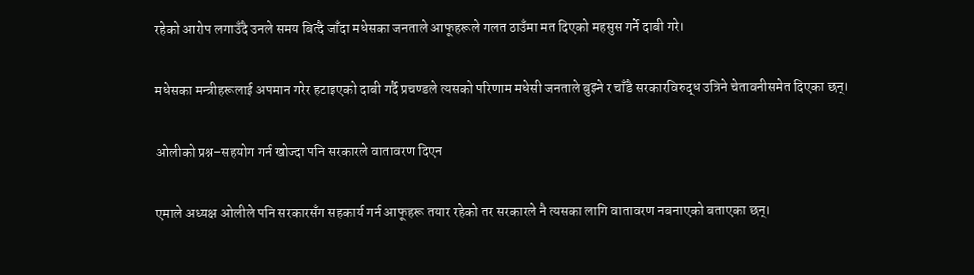रहेको आरोप लगाउँदै उनले समय बित्दै जाँदा मधेसका जनताले आफूहरूले गलत ठाउँमा मत दिएको महसुस गर्ने दाबी गरे।

मधेसका मन्त्रीहरूलाई अपमान गरेर हटाइएको दाबी गर्दै प्रचण्डले त्यसको परिणाम मधेसी जनताले बुझ्ने र चाँडै सरकारविरुद्ध उत्रिने चेतावनीसमेत दिएका छन्।

ओलीको प्रश्न–सहयोग गर्न खोज्दा पनि सरकारले वातावरण दिएन

एमाले अध्यक्ष ओलीले पनि सरकारसँग सहकार्य गर्न आफूहरू तयार रहेको तर सरकारले नै त्यसका लागि वातावरण नबनाएको बताएका छन्।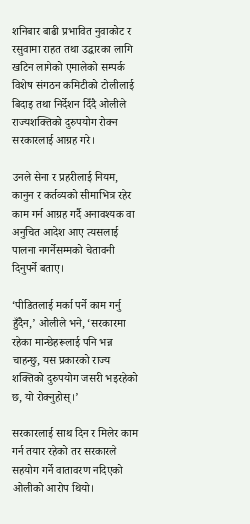शनिबार बाढी प्रभावित नुवाकोट र रसुवामा राहत तथा उद्धारका लागि खटिन लागेको एमालेको सम्पर्क विशेष संगठन कमिटीको टोलीलाई बिदाइ तथा निर्देशन दिँदै ओलीले राज्यशक्तिको दुरुपयोग रोक्न सरकारलाई आग्रह गरे।

उनले सेना र प्रहरीलाई नियम, कानुन र कर्तव्यको सीमाभित्र रहेर काम गर्न आग्रह गर्दै अनावश्यक वा अनुचित आदेश आए त्यसलाई पालना नगर्नेसम्मको चेतावनी दिनुपर्ने बताए।

‘पीडितलाई मर्का पर्ने काम गर्नु हुँदैन,’ ओलीले भने, ‘सरकारमा रहेका मान्छेहरूलाई पनि भन्न चाहन्छु, यस प्रकारको राज्य शक्तिको दुरुपयोग जसरी भइरहेको छ, यो रोक्नुहोस्।’

सरकारलाई साथ दिन र मिलेर काम गर्न तयार रहेको तर सरकारले सहयोग गर्ने वातावरण नदिएको ओलीको आरोप थियो।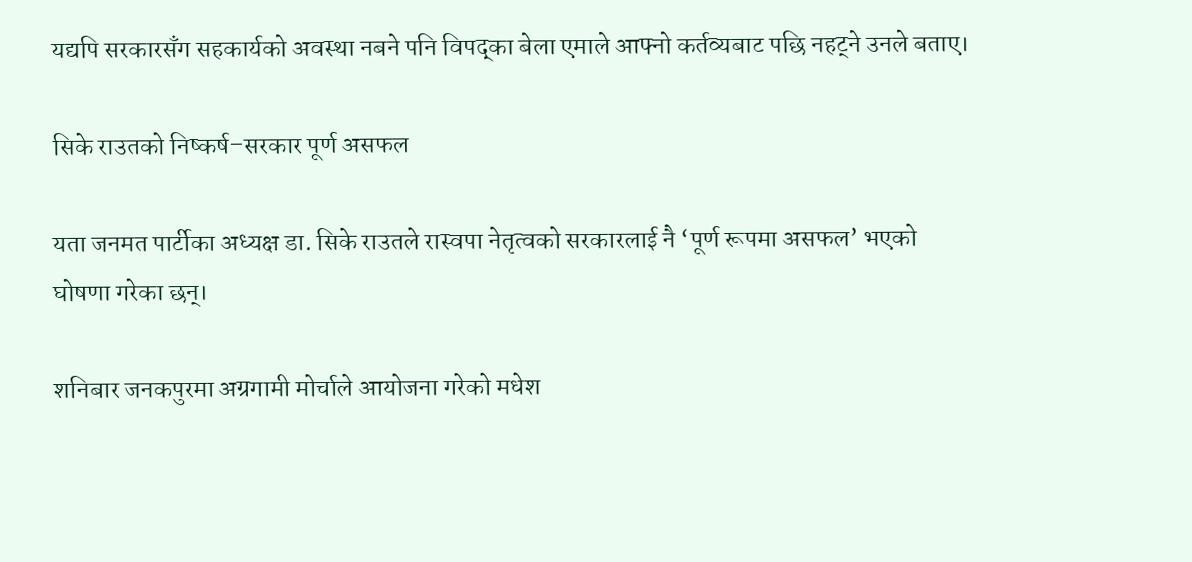यद्यपि सरकारसँग सहकार्यको अवस्था नबने पनि विपद्का बेला एमाले आफ्नो कर्तव्यबाट पछि नहट्ने उनले बताए।

सिके राउतको निष्कर्ष–सरकार पूर्ण असफल

यता जनमत पार्टीका अध्यक्ष डा. सिके राउतले रास्वपा नेतृत्वको सरकारलाई नै ‘पूर्ण रूपमा असफल’ भएको घोषणा गरेका छन्।

शनिबार जनकपुरमा अग्रगामी मोर्चाले आयोजना गरेको मधेश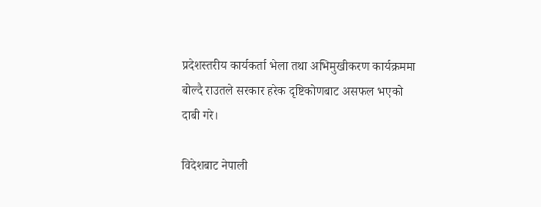प्रदेशस्तरीय कार्यकर्ता भेला तथा अभिमुखीकरण कार्यक्रममा बोल्दै राउतले सरकार हरेक दृष्टिकोणबाट असफल भएको दाबी गरे।

विदेशबाट नेपाली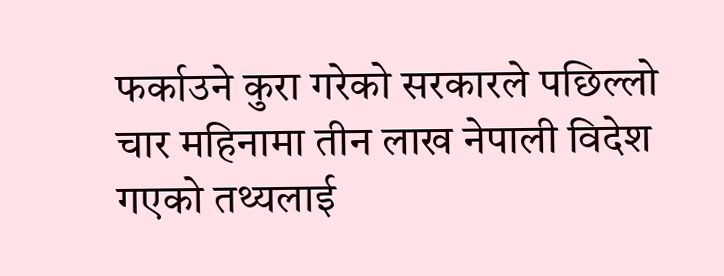फर्काउने कुरा गरेको सरकारले पछिल्लो चार महिनामा तीन लाख नेपाली विदेश गएको तथ्यलाई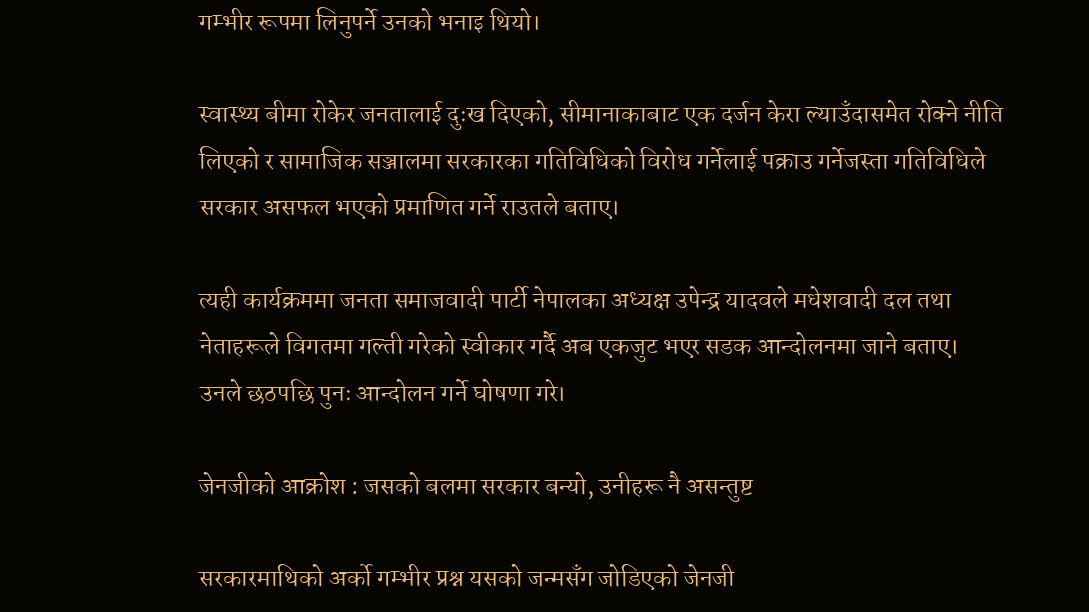गम्भीर रूपमा लिनुपर्ने उनको भनाइ थियो।

स्वास्थ्य बीमा रोकेर जनतालाई दुःख दिएको, सीमानाकाबाट एक दर्जन केरा ल्याउँदासमेत रोक्ने नीति लिएको र सामाजिक सञ्जालमा सरकारका गतिविधिको विरोध गर्नेलाई पक्राउ गर्नेजस्ता गतिविधिले सरकार असफल भएको प्रमाणित गर्ने राउतले बताए।

त्यही कार्यक्रममा जनता समाजवादी पार्टी नेपालका अध्यक्ष उपेन्द्र यादवले मधेशवादी दल तथा नेताहरूले विगतमा गल्ती गरेको स्वीकार गर्दै अब एकजुट भएर सडक आन्दोलनमा जाने बताए। उनले छठपछि पुनः आन्दोलन गर्ने घोषणा गरे।

जेनजीको आक्रोश : जसको बलमा सरकार बन्यो, उनीहरू नै असन्तुष्ट

सरकारमाथिको अर्को गम्भीर प्रश्न यसको जन्मसँग जोडिएको जेनजी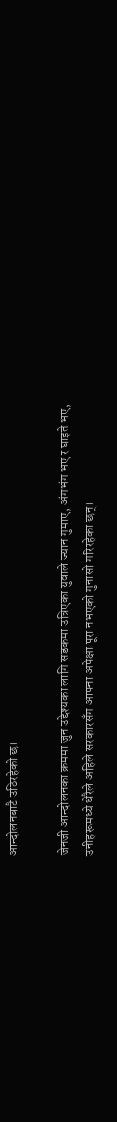आन्दोलनबाटै उठिरहेको छ।

जेनजी आन्दोलनका क्रममा जुन उद्देश्यका लागि सडकमा उत्रिएका युवाले ज्यान गुमाए, अंगभंग भए र घाइते भए, उनीहरूमध्ये धेरैले अहिले सरकारसँग आफ्ना अपेक्षा पूरा नभएको गुनासो गरिरहेका छन्।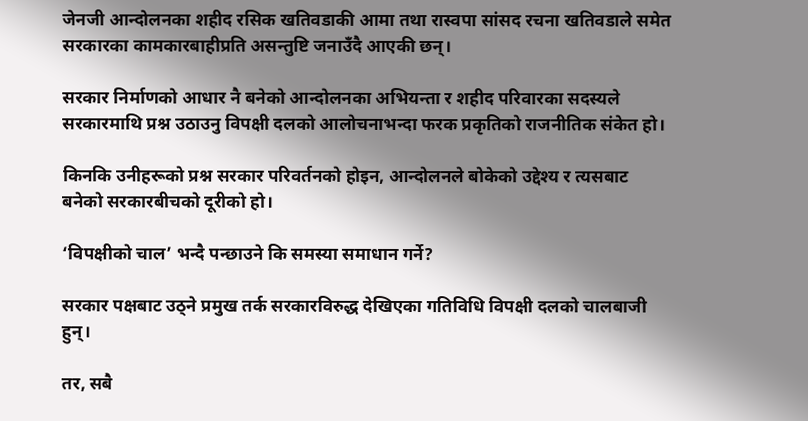जेनजी आन्दोलनका शहीद रसिक खतिवडाकी आमा तथा रास्वपा सांसद रचना खतिवडाले समेत सरकारका कामकारबाहीप्रति असन्तुष्टि जनाउँदै आएकी छन्।

सरकार निर्माणको आधार नै बनेको आन्दोलनका अभियन्ता र शहीद परिवारका सदस्यले सरकारमाथि प्रश्न उठाउनु विपक्षी दलको आलोचनाभन्दा फरक प्रकृतिको राजनीतिक संकेत हो।

किनकि उनीहरूको प्रश्न सरकार परिवर्तनको होइन, आन्दोलनले बोकेको उद्देश्य र त्यसबाट बनेको सरकारबीचको दूरीको हो।

‘विपक्षीको चाल’ भन्दै पन्छाउने कि समस्या समाधान गर्ने?

सरकार पक्षबाट उठ्ने प्रमुख तर्क सरकारविरुद्ध देखिएका गतिविधि विपक्षी दलको चालबाजी हुन्।

तर, सबै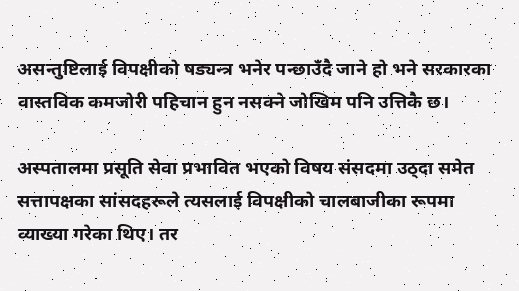असन्तुष्टिलाई विपक्षीको षड्यन्त्र भनेर पन्छाउँदै जाने हो भने सरकारका वास्तविक कमजोरी पहिचान हुन नसक्ने जोखिम पनि उत्तिकै छ।

अस्पतालमा प्रसूति सेवा प्रभावित भएको विषय संसदमा उठ्दा समेत सत्तापक्षका सांसदहरूले त्यसलाई विपक्षीको चालबाजीका रूपमा व्याख्या गरेका थिए। तर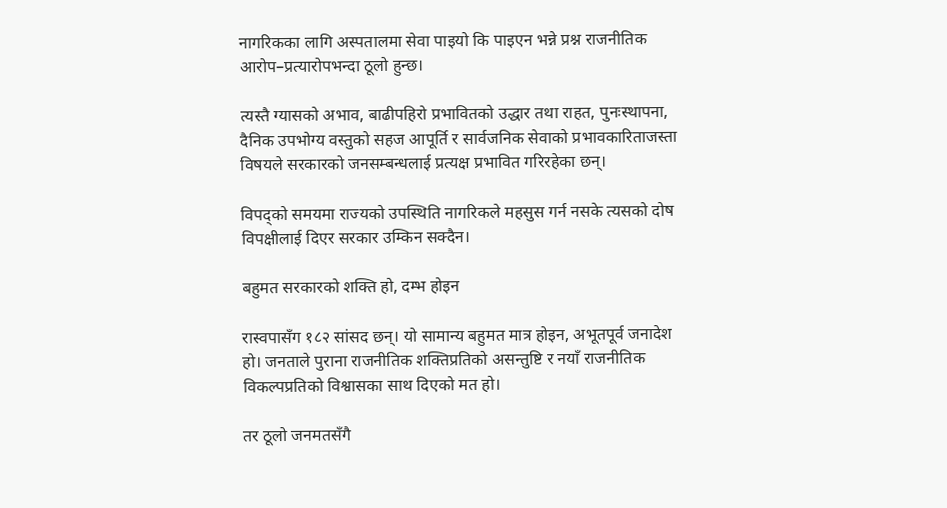नागरिकका लागि अस्पतालमा सेवा पाइयो कि पाइएन भन्ने प्रश्न राजनीतिक आरोप–प्रत्यारोपभन्दा ठूलो हुन्छ।

त्यस्तै ग्यासको अभाव, बाढीपहिरो प्रभावितको उद्धार तथा राहत, पुनःस्थापना, दैनिक उपभोग्य वस्तुको सहज आपूर्ति र सार्वजनिक सेवाको प्रभावकारिताजस्ता विषयले सरकारको जनसम्बन्धलाई प्रत्यक्ष प्रभावित गरिरहेका छन्।

विपद्को समयमा राज्यको उपस्थिति नागरिकले महसुस गर्न नसके त्यसको दोष विपक्षीलाई दिएर सरकार उम्किन सक्दैन।

बहुमत सरकारको शक्ति हो, दम्भ होइन

रास्वपासँग १८२ सांसद छन्। यो सामान्य बहुमत मात्र होइन, अभूतपूर्व जनादेश हो। जनताले पुराना राजनीतिक शक्तिप्रतिको असन्तुष्टि र नयाँ राजनीतिक विकल्पप्रतिको विश्वासका साथ दिएको मत हो।

तर ठूलो जनमतसँगै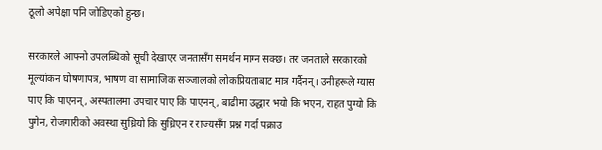ठूलो अपेक्षा पनि जोडिएको हुन्छ।

सरकारले आफ्नो उपलब्धिको सूची देखाएर जनतासँग समर्थन माग्न सक्छ। तर जनताले सरकारको मूल्यांकन घोषणापत्र, भाषण वा सामाजिक सञ्जालको लोकप्रियताबाट मात्र गर्दैनन्। उनीहरूले ग्यास पाए कि पाएनन्, अस्पतालमा उपचार पाए कि पाएनन्, बाढीमा उद्धार भयो कि भएन, राहत पुग्यो कि पुगेन, रोजगारीको अवस्था सुध्रियो कि सुध्रिएन र राज्यसँग प्रश्न गर्दा पक्राउ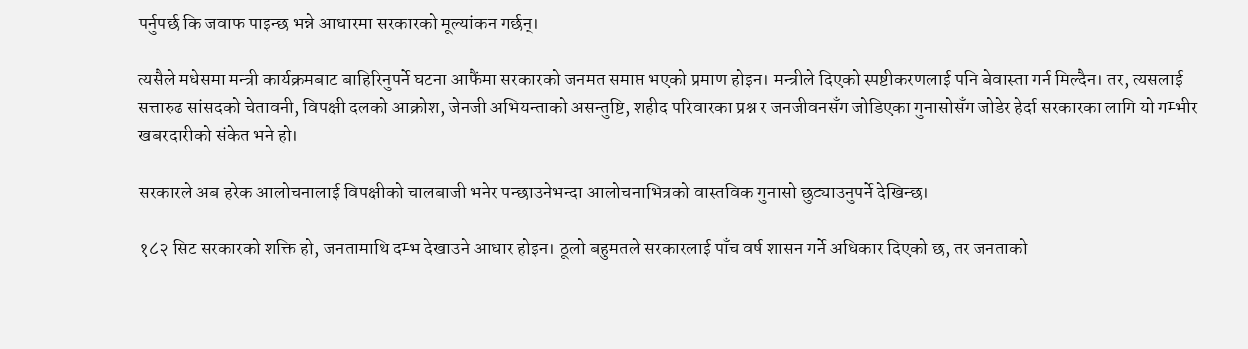पर्नुपर्छ कि जवाफ पाइन्छ भन्ने आधारमा सरकारको मूल्यांकन गर्छन्।

त्यसैले मधेसमा मन्त्री कार्यक्रमबाट बाहिरिनुपर्ने घटना आफैंमा सरकारको जनमत समाप्त भएको प्रमाण होइन। मन्त्रीले दिएको स्पष्टीकरणलाई पनि बेवास्ता गर्न मिल्दैन। तर, त्यसलाई सत्तारुढ सांसदको चेतावनी, विपक्षी दलको आक्रोश, जेनजी अभियन्ताको असन्तुष्टि, शहीद परिवारका प्रश्न र जनजीवनसँग जोडिएका गुनासोसँग जोडेर हेर्दा सरकारका लागि यो गम्भीर खबरदारीको संकेत भने हो।

सरकारले अब हरेक आलोचनालाई विपक्षीको चालबाजी भनेर पन्छाउनेभन्दा आलोचनाभित्रको वास्तविक गुनासो छुट्याउनुपर्ने देखिन्छ।

१८२ सिट सरकारको शक्ति हो, जनतामाथि दम्भ देखाउने आधार होइन। ठूलो बहुमतले सरकारलाई पाँच वर्ष शासन गर्ने अधिकार दिएको छ, तर जनताको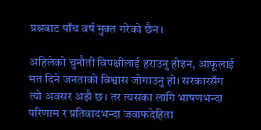प्रश्नबाट पाँच वर्ष मुक्त गरेको छैन।

अहिलेको चुनौती विपक्षीलाई हराउनु होइन, आफूलाई मत दिने जनताको विश्वास जोगाउनु हो। सरकारसँग त्यो अवसर अझै छ। तर त्यसका लागि भाषणभन्दा परिणाम र प्रतिवादभन्दा जवाफदेहिता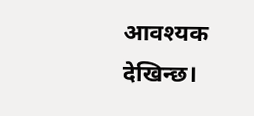आवश्यक देखिन्छ।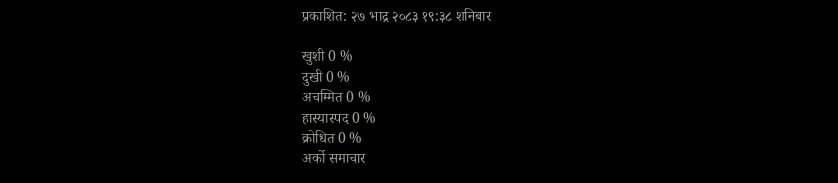प्रकाशित: २७ भाद्र २०८३ १९:३८ शनिबार

खुशी 0 %
दुखी 0 %
अचम्मित 0 %
हास्यास्पद 0 %
क्रोधित 0 %
अर्को समाचार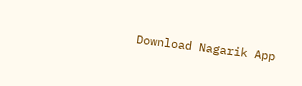Download Nagarik App